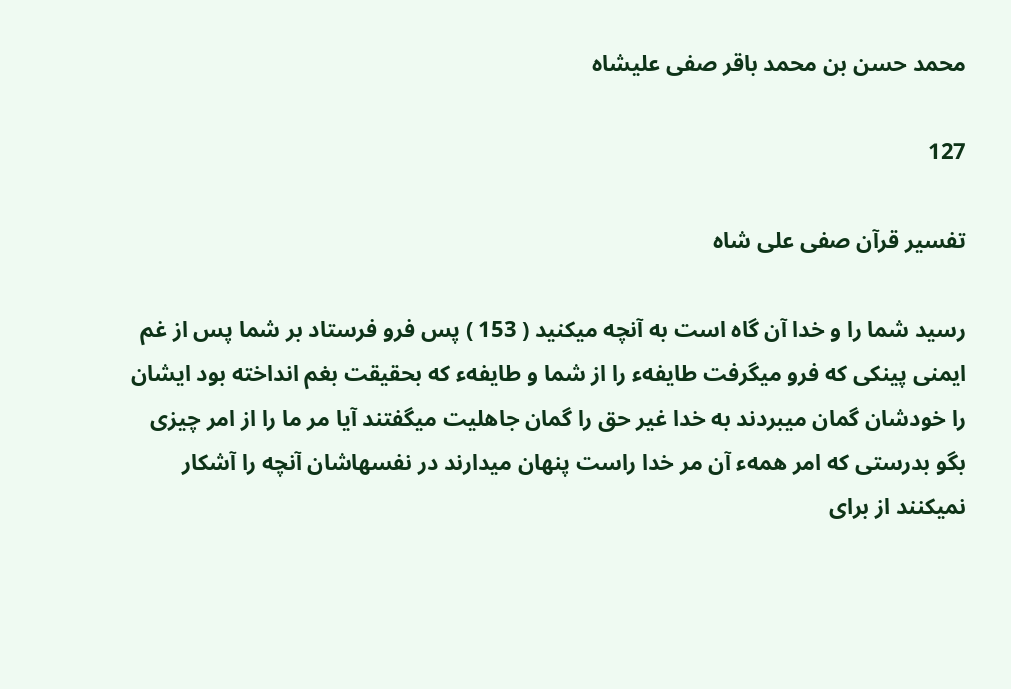محمد حسن بن محمد باقر صفى عليشاه

127

تفسير قرآن صفى على شاه

رسيد شما را و خدا آن گاه است به آنچه ميكنيد ( 153 ) پس فرو فرستاد بر شما پس از غم ايمنى پينكى كه فرو ميگرفت طايفهء را از شما و طايفهء كه بحقيقت بغم انداخته بود ايشان را خودشان گمان ميبردند به خدا غير حق را گمان جاهليت ميگفتند آيا مر ما را از امر چيزى بگو بدرستى كه امر همهء آن مر خدا راست پنهان ميدارند در نفسهاشان آنچه را آشكار نميكنند از براى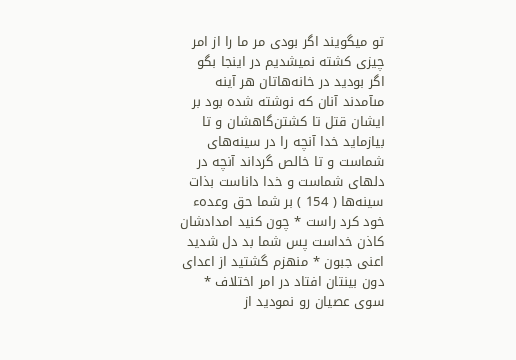تو ميگويند اگر بودى مر ما را از امر چيزى كشته نميشديم در اينجا بگو اگر بوديد در خانه‌هاتان هر آينه مىآمدند آنان كه نوشته شده بود بر ايشان قتل تا كشتن‌گاهشان و تا بيازمايد خدا آنچه را در سينه‌هاى شماست و تا خالص گرداند آنچه در دلهاى شماست و خدا داناست بذات سينه‌ها ( 154 ) بر شما حق وعدهء خود كرد راست * چون كنيد امدادشان كاذن خداست پس شما بد دل شديد اعنى جبون * منهزم گشتيد از اعداى دون بينتان افتاد در امر اختلاف * سوى عصيان رو نموديد از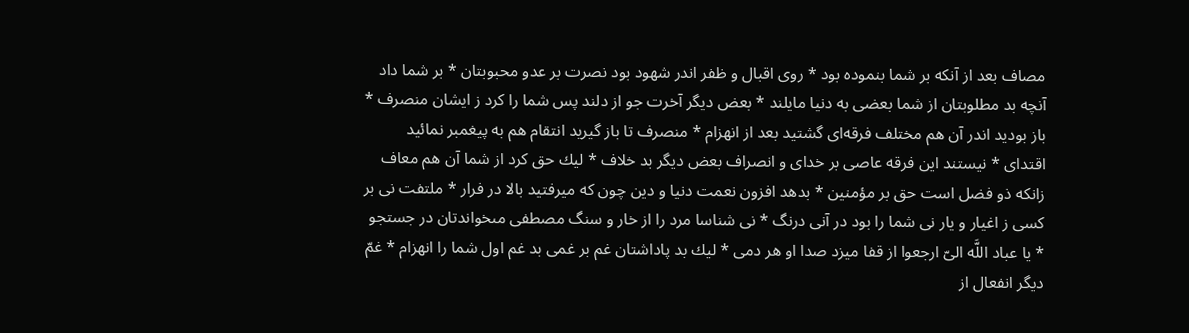مصاف بعد از آنكه بر شما بنموده بود * روى اقبال و ظفر اندر شهود بود نصرت بر عدو محبوبتان * بر شما داد آنچه بد مطلوبتان از شما بعضى به دنيا مايلند * بعض ديگر آخرت جو از دلند پس شما را كرد ز ايشان منصرف * باز بوديد اندر آن هم مختلف فرقه‌اى گشتيد بعد از انهزام * منصرف تا باز گيريد انتقام هم به پيغمبر نمائيد اقتداى * نيستند اين فرقه عاصى بر خداى و انصراف بعض ديگر بد خلاف * ليك حق كرد از شما آن هم معاف زانكه ذو فضل است حق بر مؤمنين * بدهد افزون نعمت دنيا و دين چون كه ميرفتيد بالا در فرار * ملتفت نى بر كسى ز اغيار و يار نى شما را بود در آنى درنگ * نى شناسا مرد را از خار و سنگ مصطفى مىخواندتان در جستجو * يا عباد اللَّه الىّ ارجعوا از قفا ميزد صدا او هر دمى * ليك بد پاداشتان غم بر غمى بد غم اول شما را انهزام * غمّ ديگر انفعال از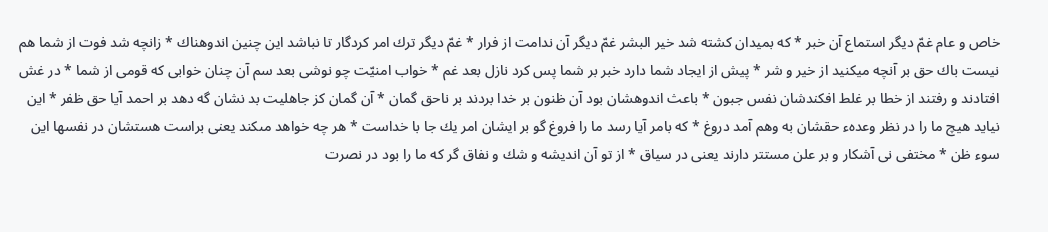خاص و عام غمّ ديگر استماع آن خبر * كه بميدان كشته شد خير البشر غمّ ديگر آن ندامت از فرار * غمّ ديگر ترك امر كردگار تا نباشد اين چنين اندوهناك * زانچه شد فوت از شما هم نيست باك حق بر آنچه ميكنيد از خير و شر * پيش از ايجاد شما دارد خبر بر شما پس كرد نازل بعد غم * خواب امنيّت چو نوشى بعد سم آن چنان خوابى كه قومى از شما * در غش افتادند و رفتند از خطا بر غلط افكندشان نفس جبون * باعث اندوهشان بود آن ظنون بر خدا بردند بر ناحق گمان * آن گمان كز جاهليت بد نشان گه دهد بر احمد آيا حق ظفر * اين نيايد هيچ ما را در نظر وعدهء حقشان به وهم آمد دروغ * كه بامر آيا رسد ما را فروغ گو بر ايشان امر يك جا با خداست * هر چه خواهد مىكند يعنى براست هستشان در نفسها اين سوء ظن * مختفى نى آشكار و بر علن مستتر دارند يعنى در سياق * از تو آن انديشه و شك و نفاق گر كه ما را بود در نصرت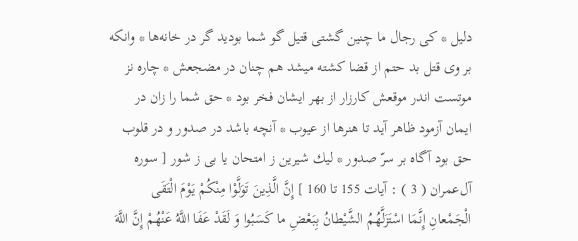دليل * كى رجال ما چنين گشتى قتيل گو شما بوديد گر در خانه‌ها * وانكه بر وى قتل بد حتم از قضا كشته ميشد هم چنان در مضجعش * چاره نز موتست اندر موقعش كارزار از بهر ايشان فخر بود * حق شما را زان در ايمان آزمود ظاهر آيد تا هنرها از عيوب * آنچه باشد در صدور و در قلوب حق بود آگاه بر سرّ صدور * ليك شيرين ز امتحان يا بى ز شور [ سوره آل‌عمران ( 3 ) : آيات 155 تا 160 ] إِنَّ الَّذِينَ تَوَلَّوْا مِنْكُمْ يَوْمَ الْتَقَى الْجَمْعانِ إِنَّمَا اسْتَزَلَّهُمُ الشَّيْطانُ بِبَعْضِ ما كَسَبُوا وَ لَقَدْ عَفَا اللَّهُ عَنْهُمْ إِنَّ اللَّهَ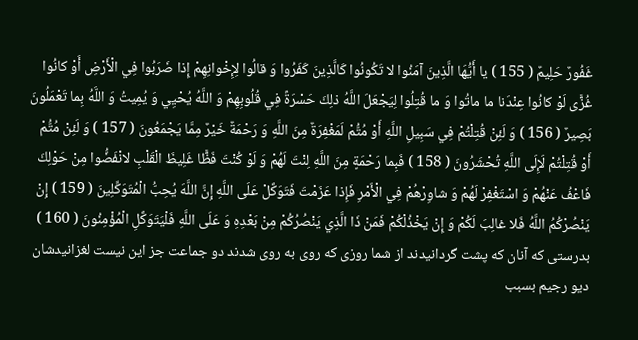غَفُورٌ حَلِيمٌ ( 155 ) يا أَيُّهَا الَّذِينَ آمَنُوا لا تَكُونُوا كَالَّذِينَ كَفَرُوا وَ قالُوا لِإِخْوانِهِمْ إِذا ضَرَبُوا فِي الْأَرْضِ أَوْ كانُوا غُزًّى لَوْ كانُوا عِنْدَنا ما ماتُوا وَ ما قُتِلُوا لِيَجْعَلَ اللَّهُ ذلِكَ حَسْرَةً فِي قُلُوبِهِمْ وَ اللَّهُ يُحْيِي وَ يُمِيتُ وَ اللَّهُ بِما تَعْمَلُونَ بَصِيرٌ ( 156 ) وَ لَئِنْ قُتِلْتُمْ فِي سَبِيلِ اللَّهِ أَوْ مُتُّمْ لَمَغْفِرَةٌ مِنَ اللَّهِ وَ رَحْمَةٌ خَيْرٌ مِمَّا يَجْمَعُونَ ( 157 ) وَ لَئِنْ مُتُّمْ أَوْ قُتِلْتُمْ لَإِلَى اللَّهِ تُحْشَرُونَ ( 158 ) فَبِما رَحْمَةٍ مِنَ اللَّهِ لِنْتَ لَهُمْ وَ لَوْ كُنْتَ فَظًّا غَلِيظَ الْقَلْبِ لانْفَضُّوا مِنْ حَوْلِكَ فَاعْفُ عَنْهُمْ وَ اسْتَغْفِرْ لَهُمْ وَ شاوِرْهُمْ فِي الْأَمْرِ فَإِذا عَزَمْتَ فَتَوَكَّلْ عَلَى اللَّهِ إِنَّ اللَّهَ يُحِبُّ الْمُتَوَكِّلِينَ ( 159 ) إِنْ يَنْصُرْكُمُ اللَّهُ فَلا غالِبَ لَكُمْ وَ إِنْ يَخْذُلْكُمْ فَمَنْ ذَا الَّذِي يَنْصُرُكُمْ مِنْ بَعْدِهِ وَ عَلَى اللَّهِ فَلْيَتَوَكَّلِ الْمُؤْمِنُونَ ( 160 ) بدرستى كه آنان كه پشت گردانيدند از شما روزى كه روى به روى شدند دو جماعت جز اين نيست لغزانيدشان ديو رجيم بسبب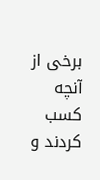برخى از آنچه كسب كردند و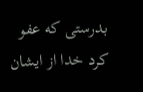بدرستى كه عفو كرد خدا از ايشان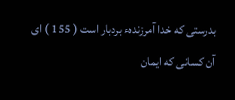بدرستى كه خدا آمرزندهء بردبار است ( 155 ) اى آن كسانى كه ايمان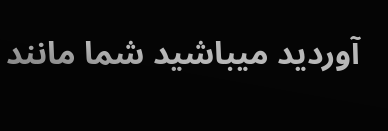آورديد ميباشيد شما مانند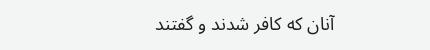آنان كه كافر شدند و گفتند